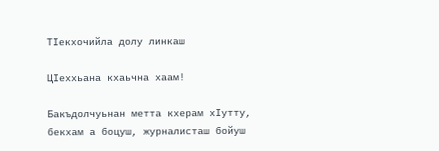ТIекхочийла долу линкаш

ЦIеххьана кхаьчна хаам!

Бакъдолчуьнан метта кхерам хIутту, бекхам а боцуш, журналисташ бойуш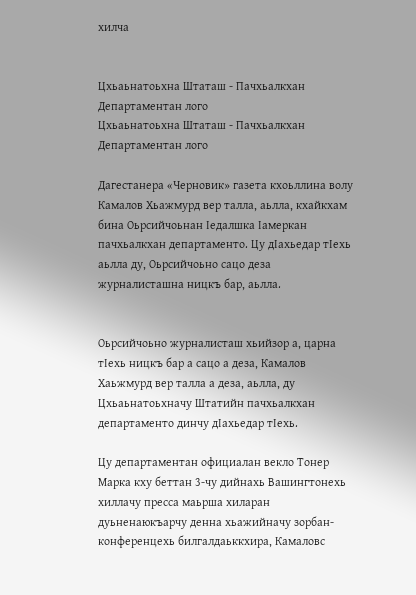хилча


Цхьаьнатоьхна Штаташ - Пачхьалкхан Департаментан лого
Цхьаьнатоьхна Штаташ - Пачхьалкхан Департаментан лого

Дагестанера «Черновик» газета кхоьллина волу Камалов Хьажмурд вер талла, аьлла, кхайкхам бина Оьрсийчоьнан Iедалшка Iамеркан пачхьалкхан департаменто. Цу дIахьедар тIехь аьлла ду, Оьрсийчоьно сацо деза журналисташна ницкъ бар, аьлла.


Оьрсийчоьно журналисташ хьийзор а, царна тIехь ницкъ бар а сацо а деза, Камалов Хаьжмурд вер талла а деза, аьлла, ду Цхьаьнатоьхначу Штатийн пачхьалкхан департаменто динчу дIахьедар тIехь.

Цу департаментан официалан векло Тонер Марка кху беттан 3-чу дийнахь Вашингтонехь хиллачу пресса маьрша хиларан дуьненаюкъарчу денна хьажийначу зорбан-конференцехь билгалдаьккхира, Камаловс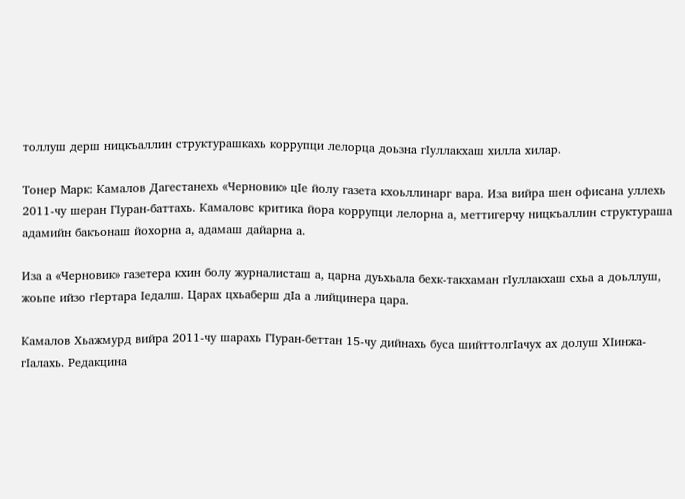толлуш дерш ницкъаллин структурашкахь коррупци лелорца доьзна гIуллакхаш хилла хилар.

Тонер Марк: Камалов Дагестанехь «Черновик» цIе йолу газета кхоьллинарг вара. Иза вийра шен офисана уллехь 2011-чу шеран ГIуран-баттахь. Камаловс критика йора коррупци лелорна а, меттигерчу ницкъаллин структураша адамийн бакъонаш йохорна а, адамаш дайарна а.

Иза а «Черновик» газетера кхин болу журналисташ а, царна дуьхьала бехк-такхаман гIуллакхаш схьа а доьллуш, жоьпе ийзо гIертара Iедалш. Царах цхьаберш дIа а лийцинера цара.

Камалов Хьажмурд вийра 2011-чу шарахь ГIуран-беттан 15-чу дийнахь буса шийттолгIачух ах долуш ХIинжа-гIалахь. Редакцина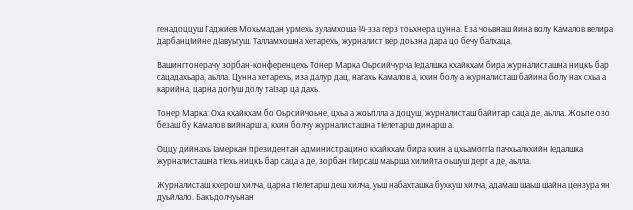генадоццуш Гаджиев Мохьмадан урмехь зуламхоша 14-зза герз тоьхнера цунна. Еза чоьвнаш йина волу Камалов велира дарбанцIийне дIавуьгуш. Талламхошна хетарехь, журналист вер доьзна дара цо бечу балхаца.

Вашингтонерачу зорбан-конференцехь Тонер Марка Оьрсийчурча Iедалшка кхайкхам бира журналисташна ницкъ бар сацадахьара, аьлла. Цунна хетарехь, иза далур дац, нагахь Камалов а, кхин болу а журналисташ байина болу нах схьа а карийна, царна догIуш долу таIзар ца дахь.

Тонер Марка: Оха кхайкхам бо Оьрсийчоьне, цхьа а жоьплла а доцуш, журналисташ байитар саца де, аьлла. Жоьпе озо безаш бу Камалов вийнарш а, кхин болчу журналисташна тIелетарш динарш а.

Оццу дийнахь Iамеркан президентан администрацино кхайкхам бира кхин а цхьамоггIа пачхьалкхийн Iедалшка журналисташна тIехь ницкъ бар саца а де, зорбан гIирсаш маьрша хилийта оьшуш дерг а де, аьлла.

Журналисташ кхерош хилча, царна тIелетарш деш хилча, уьш набахташка бухкуш хилча, адамаш шаьш шайна цензура ян дуьйлало. Бакъдолчуьнан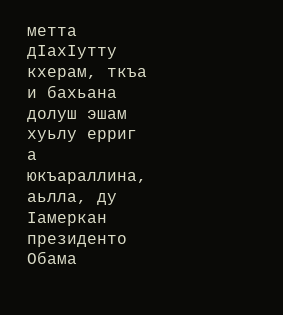метта дIахIутту кхерам, ткъа и бахьана долуш эшам хуьлу ерриг а юкъараллина, аьлла, ду Iамеркан президенто Обама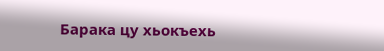Барака цу хьокъехь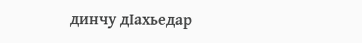динчу дIахьедар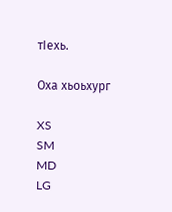тIехь.

Оха хьоьхург

XS
SM
MD
LG